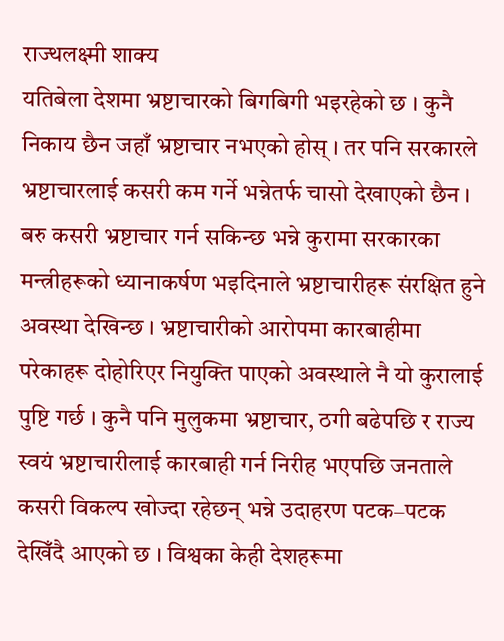राज्थलक्ष्मी शाक्य
यतिबेला देशमा भ्रष्टाचारको बिगबिगी भइरहेको छ । कुनै निकाय छैन जहाँ भ्रष्टाचार नभएको होस् । तर पनि सरकारले भ्रष्टाचारलाई कसरी कम गर्ने भन्नेतर्फ चासो देखाएको छैन । बरु कसरी भ्रष्टाचार गर्न सकिन्छ भन्ने कुरामा सरकारका मन्त्रीहरूको ध्यानाकर्षण भइदिनाले भ्रष्टाचारीहरू संरक्षित हुने अवस्था देखिन्छ । भ्रष्टाचारीको आरोपमा कारबाहीमा परेकाहरू दोहोरिएर नियुक्ति पाएको अवस्थाले नै यो कुरालाई पुष्टि गर्छ । कुनै पनि मुलुकमा भ्रष्टाचार, ठगी बढेपछि र राज्य स्वयं भ्रष्टाचारीलाई कारबाही गर्न निरीह भएपछि जनताले कसरी विकल्प खोज्दा रहेछन् भन्ने उदाहरण पटक–पटक देखिँदै आएको छ । विश्वका केही देशहरूमा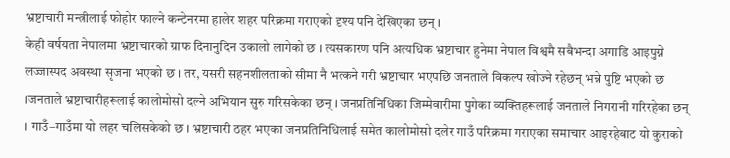भ्रष्टाचारी मन्त्रीलाई फोहोर फाल्ने कन्टेनरमा हालेर शहर परिक्रमा गराएको दृश्य पनि देखिएका छन् ।
केही वर्षयता नेपालमा भ्रष्टाचारको ग्राफ दिनानुदिन उकालो लागेको छ । त्यसकारण पनि अत्यधिक भ्रष्टाचार हुनेमा नेपाल विश्वमै सबैभन्दा अगाडि आइपुग्ने लज्जास्पद अवस्था सृजना भएको छ । तर, यसरी सहनशीलताको सीमा नै भत्कने गरी भ्रष्टाचार भएपछि जनताले विकल्प खोज्ने रहेछन् भन्ने पुष्टि भएको छ ।जनताले भ्रष्टाचारीहरूलाई कालोमोसो दल्ने अभियान सुरु गरिसकेका छन् । जनप्रतिनिधिका जिम्मेवारीमा पुगेका व्यक्तिहरूलाई जनताले निगरानी गरिरहेका छन् । गाउँ–गाउँमा यो लहर चलिसकेको छ । भ्रष्टाचारी ठहर भएका जनप्रतिनिधिलाई समेत कालोमोसो दलेर गाउँ परिक्रमा गराएका समाचार आइरहेबाट यो कुराको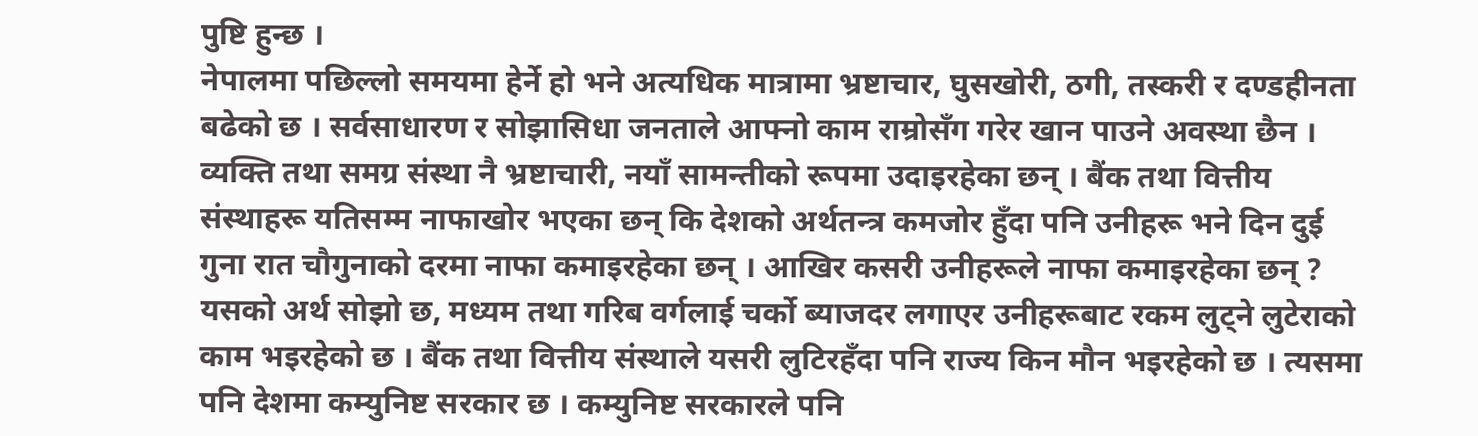पुष्टि हुन्छ ।
नेपालमा पछिल्लो समयमा हेर्ने हो भने अत्यधिक मात्रामा भ्रष्टाचार, घुसखोरी, ठगी, तस्करी र दण्डहीनता बढेको छ । सर्वसाधारण र सोझासिधा जनताले आफ्नो काम राम्रोसँग गरेर खान पाउने अवस्था छैन ।
व्यक्ति तथा समग्र संस्था नै भ्रष्टाचारी, नयाँ सामन्तीको रूपमा उदाइरहेका छन् । बैंक तथा वित्तीय संस्थाहरू यतिसम्म नाफाखोर भएका छन् कि देशको अर्थतन्त्र कमजोर हुँदा पनि उनीहरू भने दिन दुई गुना रात चौगुनाको दरमा नाफा कमाइरहेका छन् । आखिर कसरी उनीहरूले नाफा कमाइरहेका छन् ? यसको अर्थ सोझो छ, मध्यम तथा गरिब वर्गलाई चर्को ब्याजदर लगाएर उनीहरूबाट रकम लुट्ने लुटेराको काम भइरहेको छ । बैंक तथा वित्तीय संस्थाले यसरी लुटिरहँदा पनि राज्य किन मौन भइरहेको छ । त्यसमा पनि देशमा कम्युनिष्ट सरकार छ । कम्युनिष्ट सरकारले पनि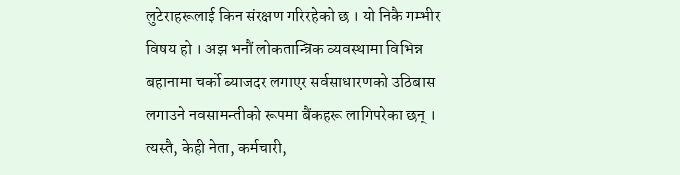लुटेराहरूलाई किन संरक्षण गरिरहेको छ । यो निकै गम्भीर विषय हो । अझ भनौं लोकतान्त्रिक व्यवस्थामा विभिन्न बहानामा चर्को ब्याजदर लगाएर सर्वसाधारणको उठिबास लगाउने नवसामन्तीको रूपमा बैंकहरू लागिपरेका छन् । त्यस्तै, केही नेता, कर्मचारी,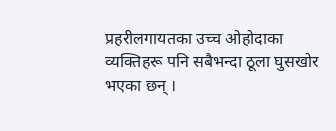प्रहरीलगायतका उच्च ओहोदाका व्यक्तिहरू पनि सबैभन्दा ठूला घुसखोर भएका छन् ।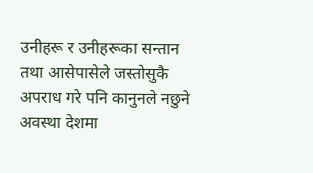उनीहरू र उनीहरूका सन्तान तथा आसेपासेले जस्तोसुकै अपराध गरे पनि कानुनले नछुने अवस्था देशमा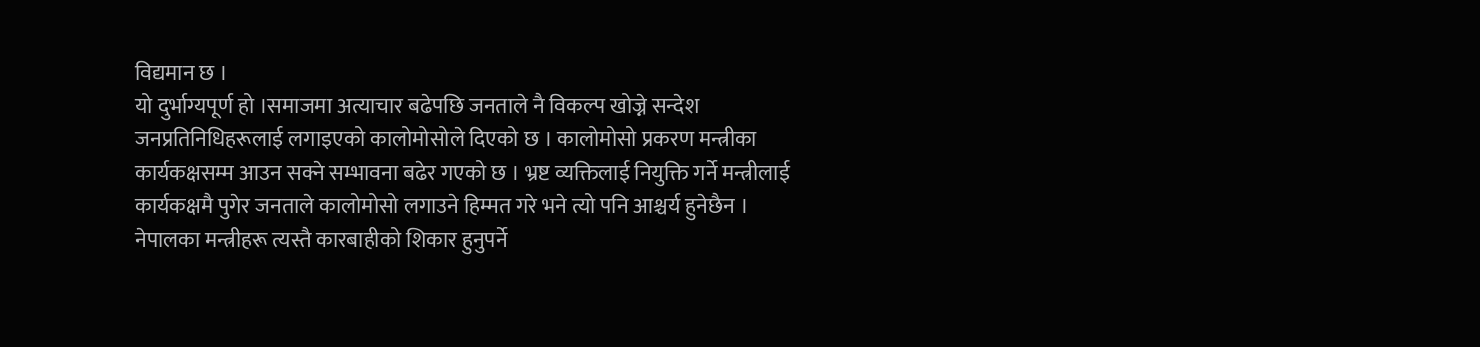विद्यमान छ ।
यो दुर्भाग्यपूर्ण हो ।समाजमा अत्याचार बढेपछि जनताले नै विकल्प खोज्ने सन्देश जनप्रतिनिधिहरूलाई लगाइएको कालोमोसोले दिएको छ । कालोमोसो प्रकरण मन्त्रीका कार्यकक्षसम्म आउन सक्ने सम्भावना बढेर गएको छ । भ्रष्ट व्यक्तिलाई नियुक्ति गर्ने मन्त्रीलाई कार्यकक्षमै पुगेर जनताले कालोमोसो लगाउने हिम्मत गरे भने त्यो पनि आश्चर्य हुनेछैन । नेपालका मन्त्रीहरू त्यस्तै कारबाहीको शिकार हुनुपर्ने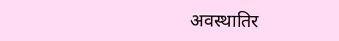अवस्थातिर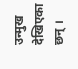उन्मुख देखिएका छन् ।